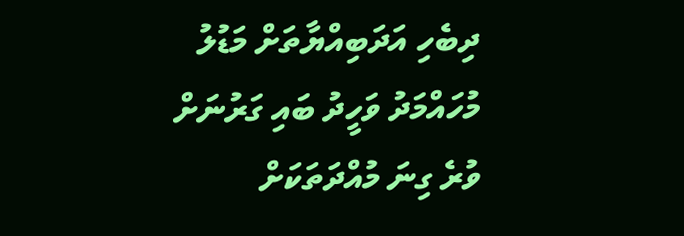ދިބެހި އަދަބިއްޔާތަށް މަޑުލު މުހައްމަދު ވަހީދު ބައި ގަރުނަށް ވުރެ ގިނަ މުއްދަތަކަށް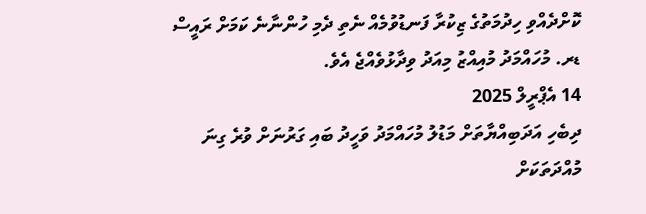ކޮށްދެއްވި ހިދުމަތުގެ ޒިކުރާ ފަނޑުވުމެއް ނެތި ދެމި ހުންނާނެ ކަމަށް ރައީސް ޑރ. މުހައްމަދު މުއިއްޒު މިއަދު ވިދާޅުވެއްޖެ އެވެ.
14 އެޕްރީލް 2025
ދިބެހި އަދަބިއްޔާތަށް މަޑުލު މުހައްމަދު ވަހީދު ބައި ގަރުނަށް ވުރެ ގިނަ މުއްދަތަކަށް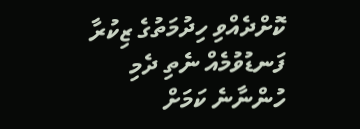ކޮށްދެއްވި ހިދުމަތުގެ ޒިކުރާ ފަނޑުވުމެއް ނެތި ދެމި ހުންނާނެ ކަމަށް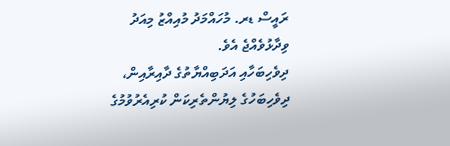ރައީސް ޑރ. މުހައްމަދު މުއިއްޒު މިއަދު ވިދާޅުވެއްޖެ އެވެ.
ދިވެހިބަހާއި އަދަބިއްޔާތުގެ ދާއިރާއިން، ދިވެހިބަހުގެ ލިޔުންތެރިކަން ކުރިއެރުވުމުގެ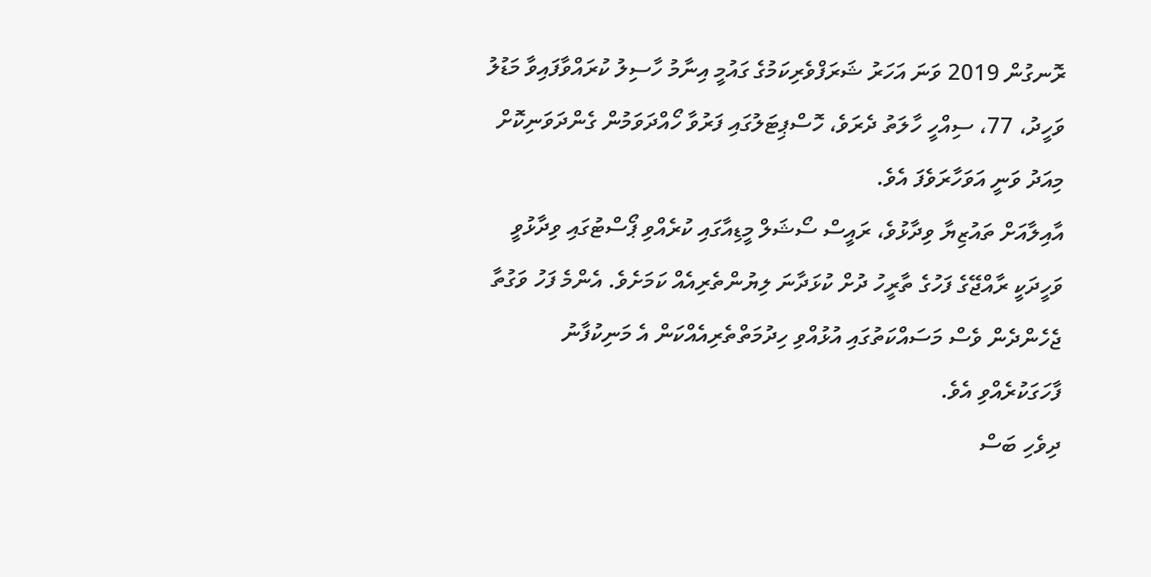ރޮނގުން 2019 ވަނަ އަހަރު ޝަރަފްވެރިކަމުގެ ގައުމީ އިނާމު ހާސިލު ކުރައްވާފައިވާ މަޑުލު ވަހީދު، 77، ސިއްހީ ހާލަތު ދެރަވެ، ހޮސްޕިޓަލުގައި ފަރުވާ ހޯއްދަވަމުން ގެންދަވަނިކޮށް މިއަދު ވަނީ އަވަހާރަވެފަ އެވެ.
އާއިލާއަށް ތައުޒިޔާ ވިދާޅުވެ، ރައީސް ސޯޝަލް މީޑިއާގައި ކުރެއްވި ޕޯސްޓުގައި ވިދާޅުވީ ވަހީދަކީ ރާއްޖޭގެ ފަހުގެ ތާރީހު ދުށް ކުޅަދާނަ ލިޔުންތެރިއެއް ކަމަށެވެ. އެންމެ ފަހު ވަގުތާ ޖެހެންދެން ވެސް މަސައްކަތުގައި އުޅުއްވި ހިދުމަތްތެރިއެއްކަން އެ މަނިކުފާނު ފާހަގަކުރެއްވި އެވެ.
ދިވެހި ބަސް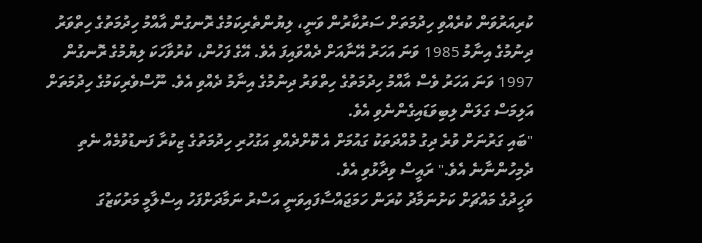ކުރިއަރުވަން ކުރެއްވި ހިދުމަތަށް ސަރުކާރުން ވަނީ، ލިޔުންތެރިކަމުގެ ރޮނގުން އާއްމު ހިދުމަތުގެ ހިތްވަރު ދިނުމުގެ އިނާމު 1985 ވަނަ އަހަރު އޭނާއަށް ދެއްވައިފަ އެވެ. އޭގެ ފަހުން، ކުރުވާހަކަ ލިޔުމުގެ ރޮނގުން 1997 ވަނަ އަހަރު ވެސް އާއްމު ހިދުމަތުގެ ހިތްވަރު ދިނުމުގެ އިނާމު ދެއްވި އެވެ. ނޫސްވެރިކަމުގެ ހިދުމަތަށް އަލިމަސް ގަލަން ލިބިވަޑައިގެންނެވި އެވެ.
"ބައި ގަރުނަށް ވުރެ ދިގު މުއްދަތަކު ގައުމަށް އެ ކޮށްދެއްވި އަގުހުރި ހިދުމަތުގެ ޒިކުރާ ފަނޑުވުމެއް ނެތި ދެމިހުންނާނެ އެވެ." ރައީސް ވިދާޅުވި އެވެ.
ވަހީދުގެ މައްޗަށް ކަށުނަމާދު ކުރަން ހަމަޖައްސާފައިވަނީ އަސްރު ނަމާދަށްފަހު އިސްލާމީ މަރުކަޒުގަ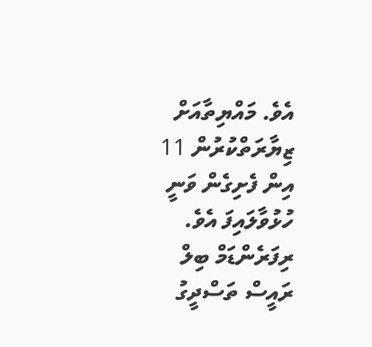އެވެ. މައްޔިތާއަށް ޒިޔާރަތްކުރުން 11 އިން ފެށިގެން ވަނީ ހުޅުވާލައިފަ އެވެ.
ރިފަރެންޑަމް ބިލް ރައީސް ތަސްދީގު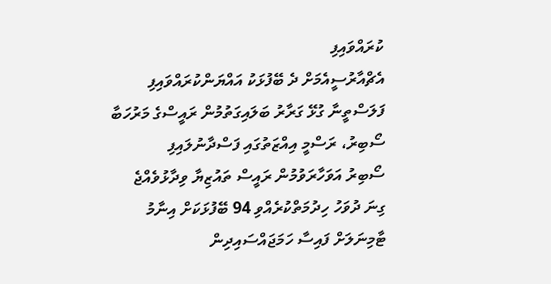ކުރައްވައިފި
އެޗްއާރުސީއެމަށް ދެ ބޭފުޅަކު އައްޔަންކުރައްވައިފި
ފަލަސްތީނާ ގުޅޭ ގަރާރު ބަލައިގަތުމުން ރައީސްގެ މަރުހަބާ
ސޯބިރު، ރަސްމީ އިއްޒަތުގައި ފަސްދާނުލައިފި
ސޯބިރު އަވަހާރަވުމުން ރައީސް ތައުޒިޔާ ވިދާޅުވެއްޖެ
ގިނަ ދުވަހު ހިދުމަތްކުރެއްވި 94 ބޭފުޅަކަށް އިނާމު
ޓާމިނަލަށް ފައިސާ ހަމަޖައްސައިދިން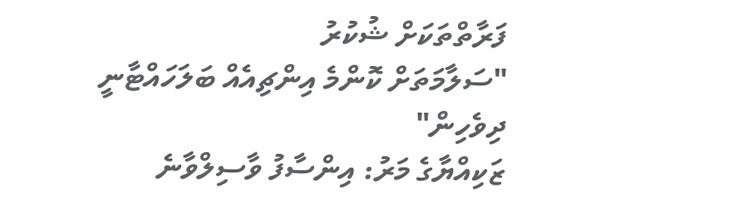ފަރާތްތަކަށް ޝުކުރު
"ސަލާމަތަށް ކޮންމެ އިންޗިއެއް ބަލަހައްޓާނީ ދިވެހިން"
ޒަކިއްޔާގެ މަރު: އިންސާފު ވާސިލްވާނެ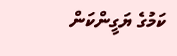ކަމުގެ ޔަގީންކަން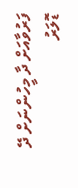ފަރުވާއަށް ދާ މީހުންނަށް ދޭ ޑޮލަރު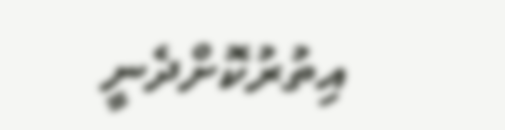އިތުރުކޮށްދެނީ